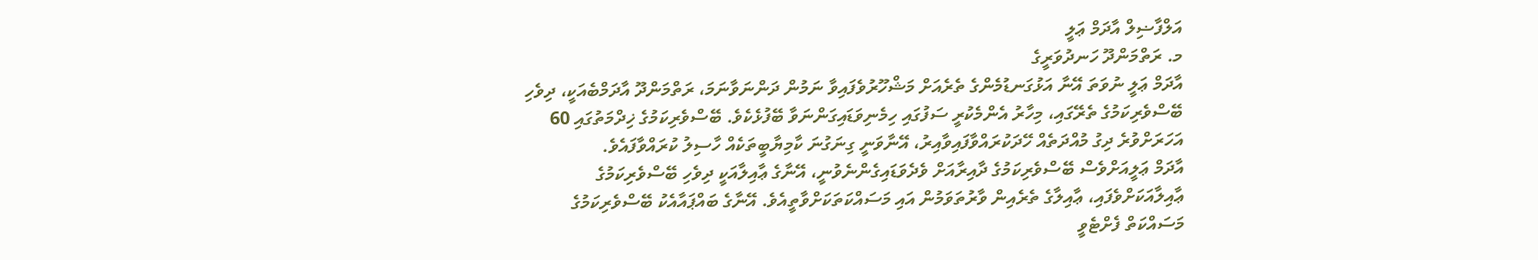އަލްފާޟިލް އާދަމް ޢަލީ
މ. ރަތްމަންދޫ ހަނދުވަރީގެ
އާދަމް ޢަލީ ނުވަތަ އޭނާ އަޅުގަނޑުމެންގެ ތެރެއަށް މަޝްހޫރުވެފައިވާ ނަމުން ދަންނަވާނަމަ، ރަތްމަންދޫ އާދަމްބެއަކީ، ދިވެހި ބޭސްވެރިކަމުގެ ތެރޭގައި، މިހާރު އެންމެކުރީ ސަފުގައި ހިމެނިވަޑައިގަންނަވާ ބޭފުޅެކެވެ. ބޭސްވެރިކަމުގެ ޚިދްމަތުގައި 60 އަހަރަށްވުރެ ދިގު މުއްދަތެއް ހޭދަކުރައްވާފައިވާއިރު، އޭނާވަނީ ގިނަގުނަ ކާމިޔާބީތަކެއް ހާސިލު ކުރައްވާފައެވެ.
އާދަމް ޢަލީއަށްވެސް ބޭސްވެރިކަމުގެ ދާއިރާއަށް ވެދެވަޑައިގެންނެވުނީ، އޭނާގެ ޢާއިލާއަކީ ދިވެހި ބޭސްވެރިކަމުގެ ޢާއިލާއަކަށްވެފައި، ޢާއިލާގެ ތެރެއިން ވާރުތަވަމުން އައި މަސައްކަތަކަށްވާތީއެވެ. އޭނާގެ ބައްޕައާއެކު ބޭސްވެރިކަމުގެ މަސައްކަތް ފެށްޓެވީ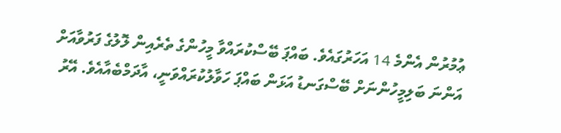ޢުމުރުން އެންމެ 14 އަހަރުގައެވެ. ބައްޕަ ބޭސްކުރައްވާ މީހުންގެ ތެރެއިން ލޮލުގެ ފަރުވާއަށް އަންނަ ބަލިމީހުންނަށް ބޭސްގަނޑު އަޅަން ބައްޕަ ހަވާލުކުރައްވަނީ، އާދަމްބެއާއެވެ. އޭރު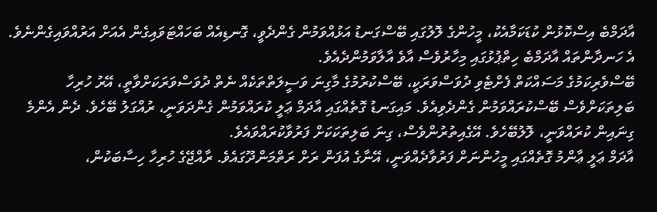އާދަމްބެ އިސްކޮޅުން ކުޑަކަމާއެކު، މީހުންގެ ލޮލުގައި ބޭސްގަނޑު އަޅުއްވަމުން ގެންދެވީ، ގޮނޑިއެއް ބަހައްޓަވައިގެން އެއަށް އަރުއްވައިގެންނެވެ. އެ ހަނދާންތައް އާދަމްބެ ހިތްޕުޅުގައި މިހާރުވެސް އާވެ އާލާވަމުންދެއެވެ.
ބޭސްވެރިކަމުގެ މަސައްކަތް ފެށްޓެވި ދުވަސްވަރަކީ، ބޭސްކުރުމުގެ މާގިނަ ވަސީލަތްތަކެއް ނެތް ދުވަސްވަރަކަށްވާތީ، އޭރު ހުރިހާ ބަލިތަކަށްވެސް ބޭސްކުރައްވަމުން ގެންދެވިއެވެ. މައިގަނޑު ގޮތެއްގައި އާދަމް ޢަލީ ކުރައްވަމުން ގެންދަވަނީ، ރުއްގަލު ބޭހެވެ. ދެން އެންމެ ގިނައިން ކުރައްވަނީ، ލޮލުބޭހެވެ. އޭގެއިތުރުންވެސް، ގިނަ ބަލިތަކަކަށް ފަރުވާކުރައްވައެވެ.
އާދަމް ޢަލީ ޢާންމު ގޮތެއްގައި މީހުންނަށް ފަރުވާދެއްވަނީ، އޭނާގެ އުފަން ރަށް ރަތްމަންދޫގައެވެ. ރާއްޖޭގެ ހުރިހާ ހިސާބަކުން،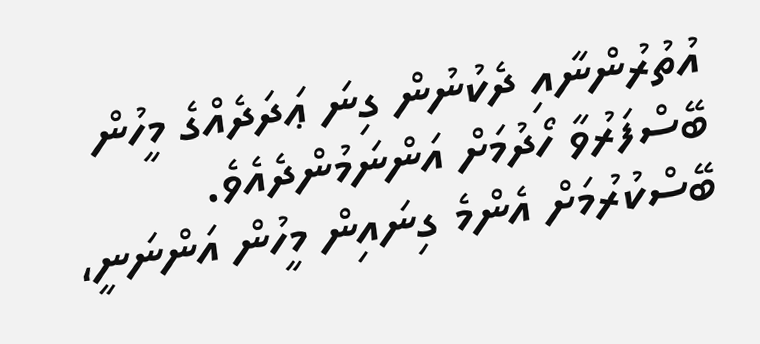އުތުރުންނާއި ދެކުނުން ގިނަ ޢަދަދެއްގެ މީހުން ބޭސްފަރުވާ ހޯދުމަށް އަންނަމުންދެއެވެ. ބޭސްކުރުމަށް އެންމެ ގިނައިން މީހުން އަންނަނީ،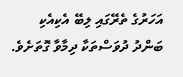އަހަރުގެ ތެރޭގައި ލިބޭ އެކިއެކި ބަންދު ދުވަސްތަކާ ދިމާވާ ގޮތަށެވެ.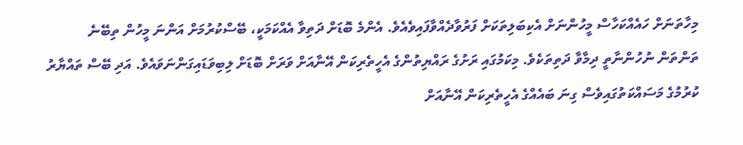މިހާތަނަށް ހައެއްކަހާސް މީހުންނަށް އެކިބަލިތަކަށް ފަރުވާދެއްވާފައިވެއެވެ. އެންމެ ބޮޑަށް ދަތިވާ އެއްކަމަކީ، ބޭސްކުރުމަށް އަންނަ މީހުން ތިބޭނެ ތަންތަން ނުހުންނާތީ ދިމާވާ ދަތިތަކެވެ. މިކަމުގައި ރަށުގެ ރައްޔިތުންގެ އެހީތެރިކަން އޭނާއަށް ވަރަށް ބޮޑަށް ލިބިވަޑައިގަންނަވައެވެ. އަދި ބޭސް ތައްޔާރު ކުރުމުގެ މަސައްކަތުގައިވެސް ގިނަ ބައެއްގެ އެހީތެރިކަން އޭނާއަށް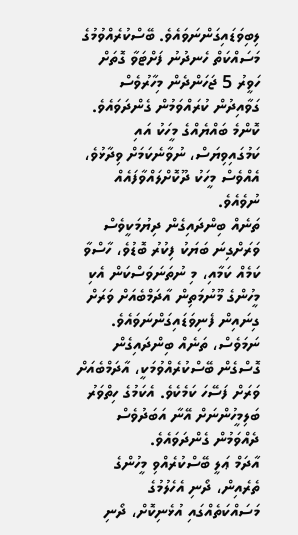ލިބިވަޑައިގަންނަވައެވެ. ބޭސްކުރެއްވުމުގެ މަސައްކަތް ހެނދުނު ފަށްޓަވާ ގޮތަށް ހަވީރު 5 ޖަހަންދެން މިހާރުވެސް ގަވާއިދުން ކުރައްވަމުން ގެންދަވައެވެ. ކޮންމެ ބައްޔެއްގެ މީހަކު އައި ކަމުގައިވިޔަސް، ނުވާނެކަމަށް ވިދާޅުވެ، އެއްވެސް މީހަކު ދޫކޮށްލައްވާފައެއް ނުވެއެވެ.
ތަނެއް ބިންދައިގެން ދިޔުމަކީވެސް ވަރަށްގިނަ ބަޔަކު ފިކުރު ބޮޑުވެ، ހާސްވާ ކަމެއް ކަމާއި، މި ނުތަނަވަސްކަން އެކި މީހުންގެ މޫނުމަތިން އާދަމްބެއަށް ވަރަށް ގިނައިން ފެނިވަޑައިގަންނަވައެވެ. ނަމަވެސް، ތަނެއް ބިންދައިގެން ގޮސްގެން ބޭސްކުރެއްވުމަކީ، އާދަމްބެއަށް ވަރަށް ފަސޭހަ ކަމެކެވެ. އެކަމުގެ ހިތްވަރު ބަލިމީހުންނަށް އޭނާ އަބަދުވެސް ދެއްވަމުން ގެންދަވައެވެ.
އާދަމް ޢަލީ ބޭސްކުރެއްވި މީހުންގެ ތެރެއިން، ދޯނި އެހެލުމުގެ މަސައްކަތެއްގައި އުޅެނިކޮށް، ދޯނި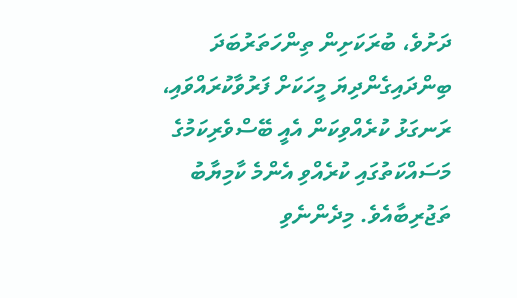ދަށުވެ، ބުރަކަށިން ތިންހަތަރުބަދަ ބިންދައިގެންދިޔަ މީހަކަށް ފަރުވާކުރައްވައި، ރަނގަޅު ކުރެއްވިކަން އެއީ ބޭސްވެރިކަމުގެ މަސައްކަތުގައި ކުރެއްވި އެންމެ ކާމިޔާބު ތަޖުރިބާއެވެ. މިދެންނެވި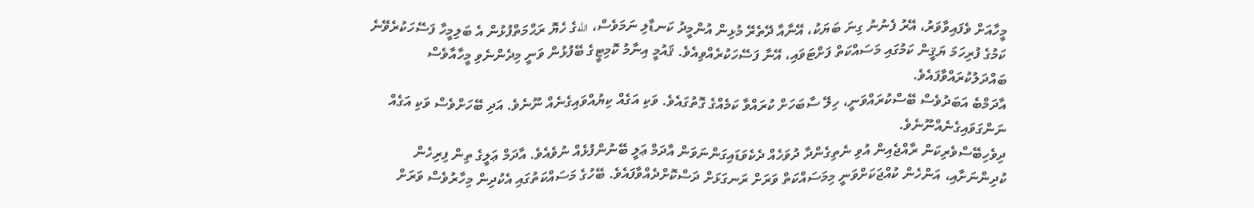މީހާއަށް ވެފައިވާވަރު، އޭރު ފެނުނު ގިނަ ބަޔަކު، އޭނާއާ ދޭތެރޭ މުޅިން އުންމީދު ކަނޑާލި ނަމަވެސް، اللهގެ ހެޔޮ ރަޙްމަތްފުޅުން އެ ބަލިމީހާ ފަސޭހަކުރެވޭނެ ކަމުގެ ފުރިހަމަ ޔަޤީން ކަމުގައި މަސައްކަތް ފަށްޓަވައި، އޭނާ ފަސޭހަކުރެއްވިއެވެ. ޤައުމީ އިނާމު ކޮމިޓީގެ ބޭފުޅުން ވަނީ މިދެންނެވި މީހާއާވެސް ބައްދަލުކުރައްވާފައެވެ.
އާދަމްބެ އަބަދުވެސް ބޭސްކުރައްވަނީ، ހިލޭ ސާބަހަށް ކުރައްވާ ކަމެއްގެ ގޮތުގައެވެ. ވަކި އަގެއް ކިޔުއްވައިގެނެއް ނޫނެވެ. އަދި ބޭހަށްވެސް ވަކި އަގެއް ނަންގަވައިގެނެއްނޫނެވެ.
ދިވެހިބޭސްވެރިކަން ރާއްޖެއިން އުވި ނެތިގެންދާ ދުވަހެއް ދެކެވަޑައިގަންނަވަން އާދަމް ޢަލީ ބޭނުންފުޅެއް ނުވެއެވެ. އާދަމް ޢަލީގެ ތިން ފިރިހެން ކުދިންނަށާއި، އަންހެން ކުއްޖަކަށްވަނީ މިމަސައްކަތް ވަރަށް ރަނގަޅަށް ދަސްކޮށްދެއްވާފައެވެ. ބޭހުގެ މަސައްކަތުގައި އެކުދިން މިހާރުވެސް ވަރަށް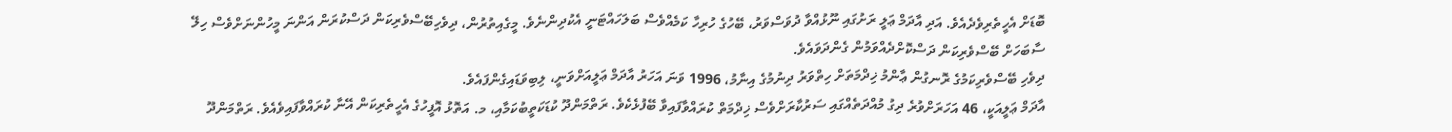ބޮޑަށް އެހީތެރިވެދެއެވެ. އަދި އާދަމް ޢަލީ ރަށުގައި ނޫޅުއްވާ ދުވަސްވަރު، ބޭހުގެ ހުރިހާ ކަމެއްވެސް ބަލަހައްޓަނީ އެކުދިންނެވެ. މީގެއިތުރުން، ދިވެހިބޭސްވެރިކަން ދަސްކުރަން އަންނަ މީހުންނަށްވެސް ހިލޭ ސާބަހަށް ބޭސްވެރިކަން ދަސްކޮށްދެއްވަމުން ގެންދަވައެވެ.
ދިވެހި ބޭސްވެރިކަމުގެ ރޮނގުން ޢާންމު ޚިދްމަތަށް ހިތްވަރު ދިނުމުގެ އިނާމު، 1996 ވަނަ އަހަރު އާދަމް ޢަލީއަށްވަނީ، ލިބިވަޑައިގެންފައެވެ.
އާދަމް ޢަލީއަކީ، 46 އަހަރަށްވުރެ ދިގު މުއްދަތެއްގައި ސަރުކާރަށްވެސް ޚިދްމަތް ކުރައްވާފައިވާ ބޭފުޅެކެވެ. ރަތްމަންދޫ ކުޑަކަތީބުކަމާއި، މ. އަތޮޅު އޮފީހުގެ އެހީތެރިކަން އޭނާ ކުރައްވާފައިވެއެވެ. ރަތްމަންދޫ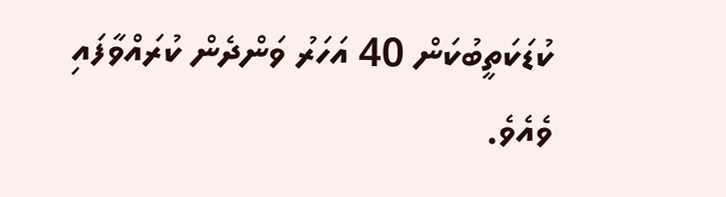ކުޑަކަތީބުކަން 40 އަހަރު ވަންދެން ކުރައްވާފައި ވެއެވެ.